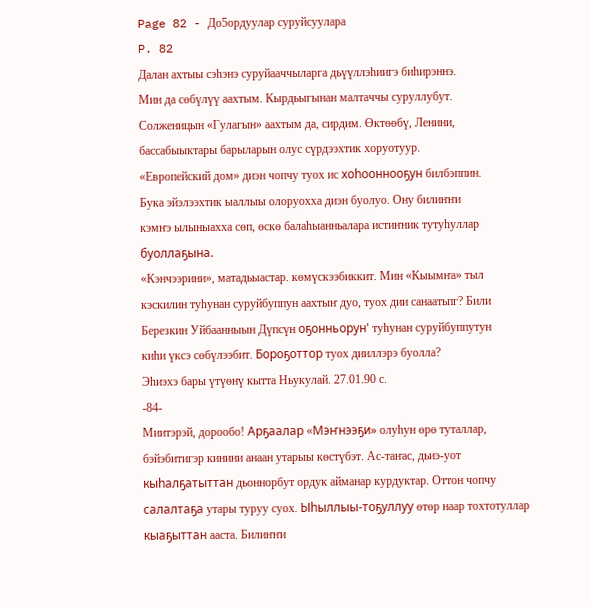Page 82 - До5ордуулар суруйсуулара
P. 82
Далан ахтыы сэһэнэ суруйааччыларга дьүүллэһиигэ биһирэннэ.
Мин да сөбүлүү аахтым. Кырдьыгынан малтаччы суруллубут.
Солженицын «Гулагын» аахтым да, сирдим. Өктөөбү, Ленини,
бассабыыктары барыларын олус сүрдээхтик хоруотуур.
«Европейский дом» диэн чопчу туох ис хоһооннооҕун билбэппин.
Бука эйэлээхтик ыаллыы олоруохха диэн буолуо. Ону билиҥҥи
кэмҥэ ылыныахха сөп, өскө балаһыанньалара истиҥник тутуһуллар
буоллаҕына.
«Кэнчээрини», матадьыастар. көмүскээбиккит. Мин «Кыымҥа» тыл
кэскилин туһунан суруйбуппун аахтыҥ дуо, туох дии санаатьпг? Били
Березкин Уйбаанныын Дүпсүн оҕонньорун' туһунан суруйбуппутун
киһи үксэ сөбүлээбит. Бороҕоттор туох дииллэрэ буолла?
Эһиэхэ бары үтүөнү кытта Ньукулай. 27.01.90 с.
-84-
Миитэрэй, дорообо! Арҕаалар «Мэҥнээҕи» олуһун өрө туталлар,
бэйэбитигэр кинини анаан утарыы көстүбэт. Ас-таҥас, дьиэ-уот
кыһалҕатыттан дьоннорбут ордук айманар курдуктар. Оттон чопчу
салалтаҕа утары туруу суох. Ыһыллыы-тоҕуллуу өтөр наар тохтотуллар
кыаҕыттан ааста. Билиҥҥи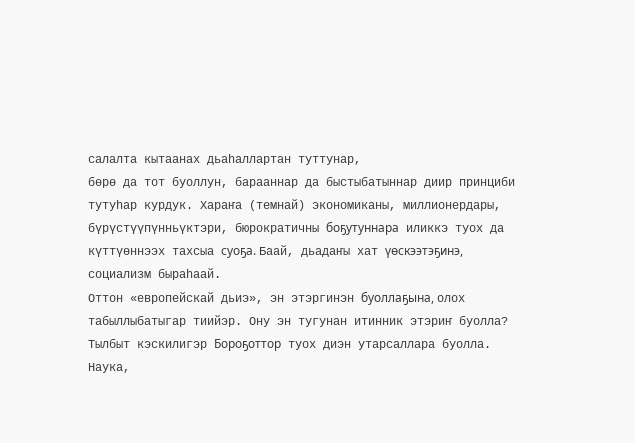салалта кытаанах дьаһаллартан туттунар,
бөрө да тот буоллун, барааннар да быстыбатыннар диир принциби
тутуһар курдук. Хараҥа (темнай) экономиканы, миллионердары,
бүрүстүүпүнньүктэри, бюрократичны боҕутуннара иликкэ туох да
күттүөннээх тахсыа суоҕа. Баай, дьадаҥы хат үөскээтэҕинэ,
социализм быраһаай.
Оттон «европейскай дьиэ», эн этэргинэн буоллаҕына, олох
табыллыбатыгар тиийэр. Ону эн тугунан итинник этэриҥ буолла?
Тылбыт кэскилигэр Бороҕоттор туох диэн утарсаллара буолла.
Наука,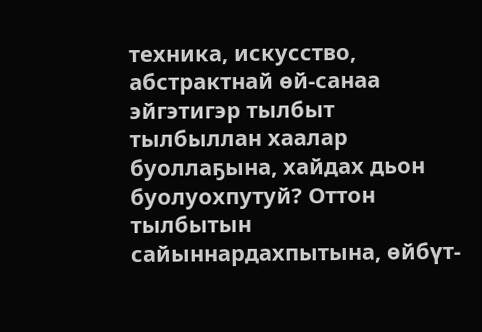техника, искусство, абстрактнай өй-санаа эйгэтигэр тылбыт
тылбыллан хаалар буоллаҕына, хайдах дьон буолуохпутуй? Оттон
тылбытын сайыннардахпытына, өйбүт-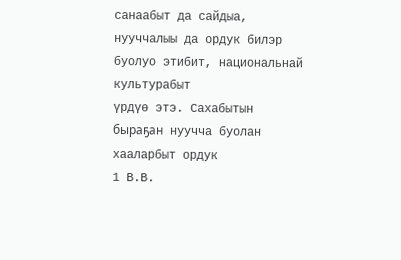санаабыт да сайдыа,
нууччалыы да ордук билэр буолуо этибит, национальнай культурабыт
үрдүө этэ. Сахабытын быраҕан нуучча буолан хааларбыт ордук
1 В.В.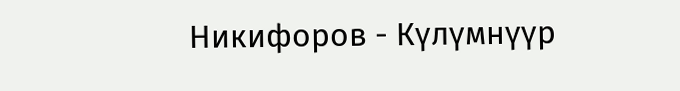Никифоров - Күлүмнүүр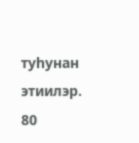туһунан этиилэр.
80